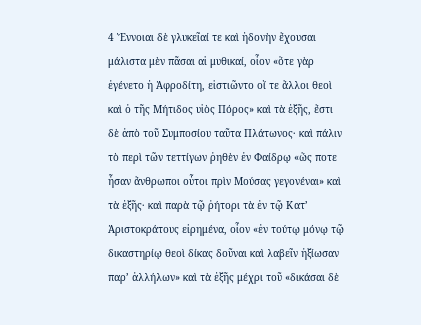4 Ἔννοιαι δὲ γλυκεῖαί τε καὶ ἡδονὴν ἔχουσαι μάλιστα μὲν πᾶσαι αἱ μυθικαί, οἷον «ὅτε γὰρ ἐγένετο ἡ Ἀφροδίτη, εἱστιῶντο οἵ τε ἄλλοι θεοὶ καὶ ὁ τῆς Μήτιδος υἱὸς Πόρος» καὶ τὰ ἑξῆς, ἔστι δὲ ἀπὸ τοῦ Συμποσίου ταῦτα Πλάτωνος· καὶ πάλιν τὸ περὶ τῶν τεττίγων ῥηθὲν ἐν Φαίδρῳ «ὥς ποτε ἦσαν ἄνθρωποι οὗτοι πρὶν Μούσας γεγονέναι» καὶ τὰ ἑξῆς· καὶ παρὰ τῷ ῥήτορι τὰ ἐν τῷ Κατʼ Ἀριστοκράτους εἰρημένα, οἷον «ἐν τούτῳ μόνῳ τῷ δικαστηρίῳ θεοὶ δίκας δοῦναι καὶ λαβεῖν ἠξίωσαν παρʼ ἀλλήλων» καὶ τὰ ἑξῆς μέχρι τοῦ «δικάσαι δὲ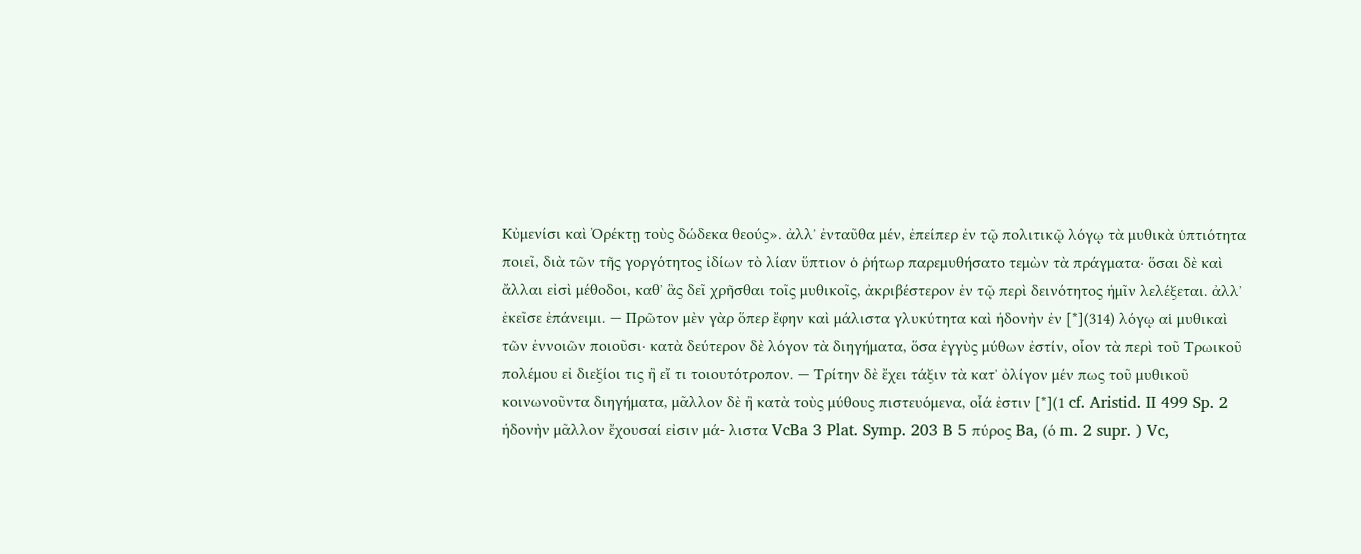Κὐμενίσι καὶ Ὀρέκτῃ τοὺς δώδεκα θεούς». ἀλλʼ ἐνταῦθα μέν, ἐπείπερ ἐν τῷ πολιτικῷ λόγῳ τὰ μυθικὰ ὑπτιότητα ποιεῖ, διὰ τῶν τῆς γοργότητος ἰδίων τὸ λίαν ὕπτιον ὁ ῥήτωρ παρεμυθήσατο τεμὼν τὰ πράγματα· ὅσαι δὲ καὶ ἄλλαι εἰσὶ μέθοδοι, καθʼ ἃς δεῖ χρῆσθαι τοῖς μυθικοῖς, ἀκριβέστερον ἐν τῷ περὶ δεινότητος ἡμῖν λελέξεται. ἀλλʼ ἐκεῖσε ἐπάνειμι. — Πρῶτον μὲν γὰρ ὅπερ ἔφην καὶ μάλιστα γλυκύτητα καὶ ἡδονὴν ἐν [*](314) λόγῳ αἱ μυθικαὶ τῶν ἐννοιῶν ποιοῦσι· κατὰ δεύτερον δὲ λόγον τὰ διηγήματα, ὅσα ἐγγὺς μύθων ἐστίν, οἷον τὰ περὶ τοῦ Τρωικοῦ πολέμου εἰ διεξίοι τις ἢ εἴ τι τοιουτότροπον. — Τρίτην δὲ ἔχει τάξιν τὰ κατʼ ὀλίγον μέν πως τοῦ μυθικοῦ κοινωνοῦντα διηγήματα, μᾶλλον δὲ ἢ κατὰ τοὺς μύθους πιστευόμενα, οἷά ἐστιν [*](1 cf. Aristid. II 499 Sp. 2 ἡδονὴν μᾶλλον ἔχουσαί εἰσιν μά- λιστα VcBa 3 Plat. Symp. 203 B 5 πύρος Ba, (ό m. 2 supr. ) Vc,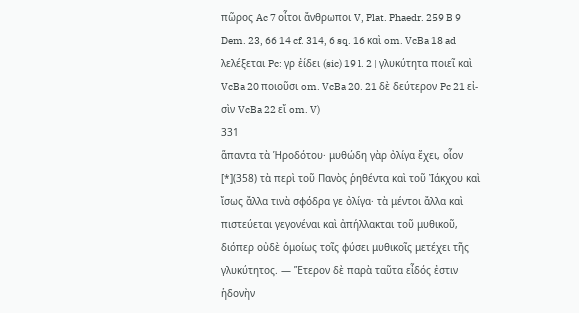πῶρος Ac 7 οἷτοι ἄνθρωποι V, Plat. Phaedr. 259 B 9 Dem. 23, 66 14 cf. 314, 6 sq. 16 καὶ om. VcBa 18 ad λελέξεται Pc: γρ ἐίδει (sic) 19 l. 2 | γλυκύτητα ποιεῖ καὶ VcBa 20 ποιοῦσι om. VcBa 20. 21 δὲ δεύτερον Pc 21 εἰ- σὶν VcBa 22 εἴ om. V)
331
ἅπαντα τὰ Ἡροδότου· μυθώδη γὰρ ὀλίγα ἔχει, οἷον
[*](358) τὰ περὶ τοῦ Πανὸς ῥηθέντα καὶ τοῦ Ἰάκχου καὶ ἴσως ἄλλα τινὰ σφόδρα γε ὀλίγα· τὰ μέντοι ἄλλα καὶ πιστεύεται γεγονέναι καὶ ἀπήλλακται τοῦ μυθικοῦ, διόπερ οὐδὲ ὁμοίως τοῖς φύσει μυθικοῖς μετέχει τῆς γλυκύτητος. — Ἕτερον δὲ παρὰ ταῦτα εἶδός ἐστιν ἡδονὴν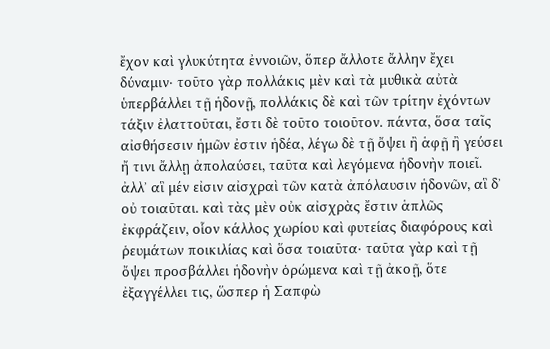ἔχον καὶ γλυκύτητα ἐννοιῶν, ὅπερ ἄλλοτε ἄλλην ἔχει δύναμιν· τοῦτο γὰρ πολλάκις μὲν καὶ τὰ μυθικὰ αὐτὰ ὑπερβάλλει τῇ ἡδονῇ, πολλάκις δὲ καὶ τῶν τρίτην ἐχόντων τάξιν ἐλαττοῦται, ἔστι δὲ τοῦτο τοιοῦτον. πάντα, ὅσα ταῖς αἰσθήσεσιν ἡμῶν ἐστιν ἡδέα, λέγω δὲ τῇ ὄψει ἢ ἁφῇ ἢ γεύσει ἤ τινι ἄλλῃ ἀπολαύσει, ταῦτα καὶ λεγόμενα ἡδονὴν ποιεῖ. ἀλλʼ αἳ μέν εἰσιν αἰσχραὶ τῶν κατὰ ἀπόλαυσιν ἡδονῶν, αἳ δʼ οὐ τοιαῦται. καὶ τὰς μὲν οὐκ αἰσχρὰς ἔστιν ἁπλῶς ἐκφράζειν, οἷον κάλλος χωρίου καὶ φυτείας διαφόρους καὶ ῥευμάτων ποικιλίας καὶ ὅσα τοιαῦτα· ταῦτα γὰρ καὶ τῇ ὄψει προσβάλλει ἡδονὴν ὁρώμενα καὶ τῇ ἀκοῇ, ὅτε ἐξαγγέλλει τις, ὥσπερ ἡ Σαπφὼ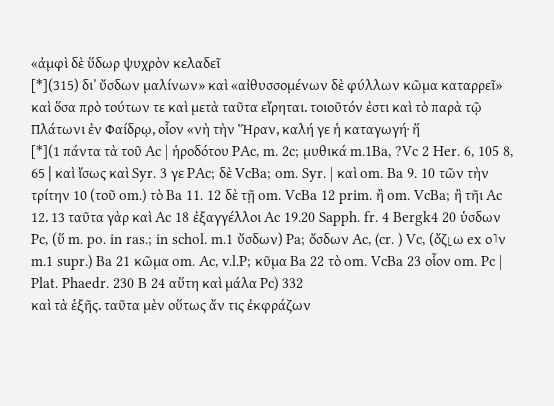«ἀμφὶ δὲ ὕδωρ ψυχρὸν κελαδεῖ
[*](315) διʼ ὔσδων μαλίνων» καὶ «αἰθυσσομένων δὲ φύλλων κῶμα καταρρεῖ» καὶ ὅσα πρὸ τούτων τε καὶ μετὰ ταῦτα εἴρηται. τοιοῦτόν ἐστι καὶ τὸ παρὰ τῷ Πλάτωνι ἐν Φαίδρῳ, οἷον «νὴ τὴν Ἥραν, καλή γε ἡ καταγωγή· ἥ
[*](1 πάντα τὰ τοῦ Ac | ἡροδότου PAc, m. 2c; μυθικά m.1Ba, ?Vc 2 Her. 6, 105 8, 65 | καὶ ἴσως καὶ Syr. 3 γε PAc; δὲ VcBa; om. Syr. | καὶ om. Ba 9. 10 τῶν τὴν τρίτην 10 (τοῦ om.) τὸ Ba 11. 12 δὲ τῇ om. VcBa 12 prim. ἢ om. VcBa; ἢ τῆι Ac 12. 13 ταῦτα γὰρ καὶ Ac 18 ἐξαγγέλλοι Ac 19.20 Sapph. fr. 4 Bergk4 20 ὑσδων Pc, (ὕ m. po. in ras.; in schol. m.1 ὔσδων) Pa; ὄσδων Ac, (cr. ) Vc, (ὄζ⌊ω ex ο⌉ν m.1 supr.) Ba 21 κῶμα om. Ac, v.l.P; κῦμα Ba 22 τὸ om. VcBa 23 οἷον om. Pc | Plat. Phaedr. 230 B 24 αὕτη καὶ μάλα Pc) 332
καὶ τὰ ἑξῆς. ταῦτα μὲν οὕτως ἄν τις ἐκφράζων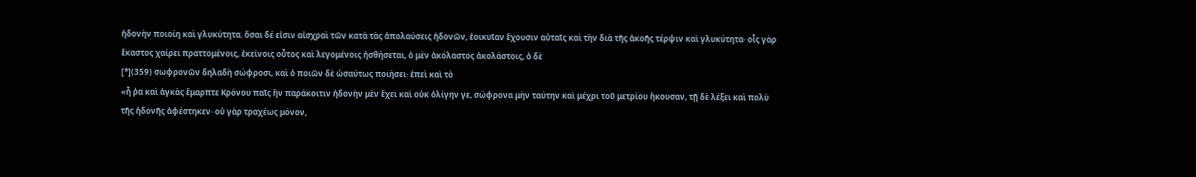ἡδονὴν ποιοίη καὶ γλυκύτητα. ὅσαι δέ εἰσιν αἰσχραὶ τῶν κατὰ τὰς ἀπολαύσεις ἡδονῶν, ἐοικυῖαν ἔχουσιν αὐταῖς καὶ τὴν διὰ τῆς ἀκοῆς τέρψιν καὶ γλυκύτητα· οἷς γὰρ ἕκαστος χαίρει πραττομένοις, ἐκείνοις οὗτος καὶ λεγομένοις ἡσθήσεται, ὁ μὲν ἀκόλαστος ἀκολάστοις, ὁ δὲ
[*](359) σωφρονῶν δηλαδὴ σώφροσι, καὶ ὁ ποιῶν δὲ ὡσαύτως ποιήσει· ἐπεὶ καὶ τὸ
«ἦ ῥα καὶ ἀγκὰς ἔμαρπτε Κρόνου παῖς ἣν παράκοιτιν ἡδονὴν μὲν ἔχει καὶ οὐκ ὀλίγην γε, σώφρονα μὴν ταύτην καὶ μέχρι τοῦ μετρίου ἥκουσαν, τῇ δὲ λέξει καὶ πολὺ τῆς ἡδονῆς ἀφέστηκεν· οὐ γὰρ τραχέως μόνον,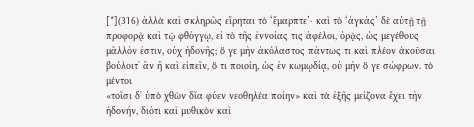[*](316) ἀλλὰ καὶ σκληρῶς εἴρηται τὸ ‘ἔμαρπτε’· καὶ τὸ ‘ἀγκάς’ δὲ αὐτῇ τῇ προφορᾷ καὶ τῷ φθόγγῳ, εἰ τὸ τῆς ἐννοίας τις ἀφέλοι, ὁρᾷς, ὡς μεγέθους μᾶλλόν ἐστιν, οὐχ ἡδονῆς; ὅ γε μὴν ἀκόλαστος πάντως τι καὶ πλέον ἀκοῦσαι βούλοιτ᾿ ἂν ἢ καὶ εἰπεῖν, ὅ τι ποιοίη, ὡς ἐν κωμῳδίᾳ, οὐ μὴν ὅ γε σώφρων. τὸ μέντοι
«τοῖσι δʼ ὑπὸ χθὼν δῖα φύεν νεοθηλέα ποίην» καὶ τὰ ἑξῆς μείζονα ἔχει τὴν ἡδονήν, διότι καὶ μυθικὸν καὶ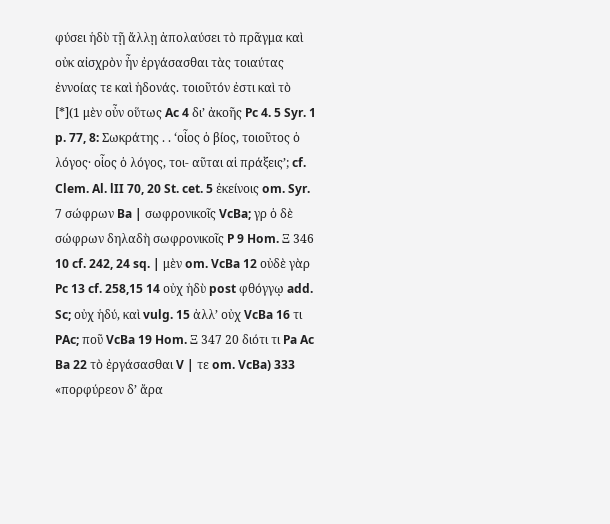φύσει ἡδὺ τῇ ἄλλῃ ἀπολαύσει τὸ πρᾶγμα καὶ οὐκ αἰσχρὸν ἦν ἐργάσασθαι τὰς τοιαύτας ἐννοίας τε καὶ ἡδονάς. τοιοῦτόν ἐστι καὶ τὸ
[*](1 μὲν οὖν οὕτως Ac 4 διʼ ἀκοῆς Pc 4. 5 Syr. 1 p. 77, 8: Σωκράτης . . ‘οἷος ὁ βίος, τοιοῦτος ὁ λόγος· οἷος ὁ λόγος, τοι- αῦται αἱ πράξεις’; cf. Clem. Al. lII 70, 20 St. cet. 5 ἐκείνοις om. Syr. 7 σώφρων Ba | σωφρονικοῖς VcBa; γρ ὁ δὲ σώφρων δηλαδὴ σωφρονικοῖς P 9 Hom. Ξ 346 10 cf. 242, 24 sq. | μὲν om. VcBa 12 οὐδὲ γὰρ Pc 13 cf. 258,15 14 οὐχ ἡδὺ post φθόγγῳ add. Sc; οὐχ ἡδύ, καὶ vulg. 15 ἀλλʼ οὐχ VcBa 16 τι PAc; ποῦ VcBa 19 Hom. Ξ 347 20 διότι τι Pa Ac Ba 22 τὸ ἐργάσασθαι V | τε om. VcBa) 333
«πορφύρεον δʼ ἄρα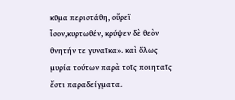κῦμα περιστάθη, οὔρεϊ ἶσον,κυρτωθέν, κρύψεν δὲ θεὸν θνητήν τε γυναῖκα». καὶ ὅλως μυρία τούτων παρὰ τοῖς ποιηταῖς ἔστι παραδείγματα.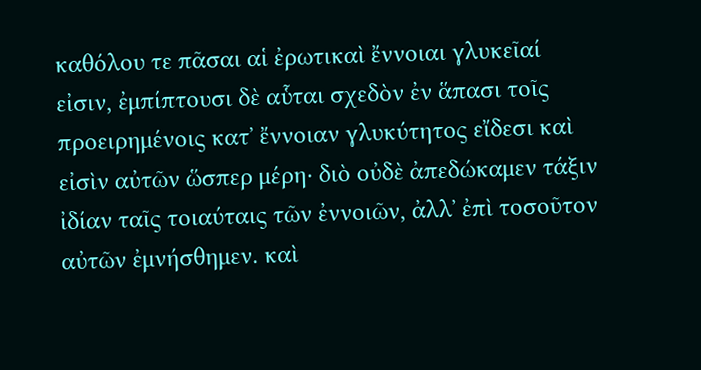καθόλου τε πᾶσαι αἱ ἐρωτικαὶ ἔννοιαι γλυκεῖαί εἰσιν, ἐμπίπτουσι δὲ αὗται σχεδὸν ἐν ἅπασι τοῖς προειρημένοις κατʼ ἔννοιαν γλυκύτητος εἴδεσι καὶ εἰσὶν αὐτῶν ὥσπερ μέρη· διὸ οὐδὲ ἀπεδώκαμεν τάξιν ἰδίαν ταῖς τοιαύταις τῶν ἐννοιῶν, ἀλλʼ ἐπὶ τοσοῦτον αὐτῶν ἐμνήσθημεν. καὶ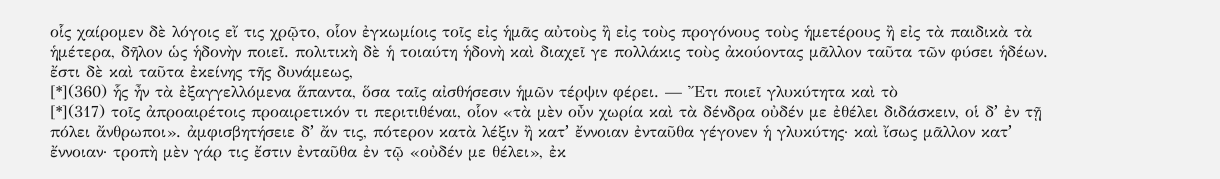οἷς χαίρομεν δὲ λόγοις εἴ τις χρῷτο, οἷον ἐγκωμίοις τοῖς εἰς ἡμᾶς αὐτοὺς ἢ εἰς τοὺς προγόνους τοὺς ἡμετέρους ἢ εἰς τὰ παιδικὰ τὰ ἡμέτερα, δῆλον ὡς ἡδονὴν ποιεῖ. πολιτικὴ δὲ ἡ τοιαύτη ἡδονὴ καὶ διαχεῖ γε πολλάκις τοὺς ἀκούοντας μᾶλλον ταῦτα τῶν φύσει ἡδέων. ἔστι δὲ καὶ ταῦτα ἐκείνης τῆς δυνάμεως,
[*](360) ἧς ἦν τὰ ἐξαγγελλόμενα ἅπαντα, ὅσα ταῖς αἰσθήσεσιν ἡμῶν τέρψιν φέρει. — Ἔτι ποιεῖ γλυκύτητα καὶ τὸ
[*](317) τοῖς ἀπροαιρέτοις προαιρετικόν τι περιτιθέναι, οἷον «τὰ μὲν οὖν χωρία καὶ τὰ δένδρα οὐδέν με ἐθέλει διδάσκειν, οἱ δʼ ἐν τῇ πόλει ἄνθρωποι». ἀμφισβητήσειε δʼ ἄν τις, πότερον κατὰ λέξιν ἢ κατʼ ἔννοιαν ἐνταῦθα γέγονεν ἡ γλυκύτης· καὶ ἴσως μᾶλλον κατʼ ἔννοιαν· τροπὴ μὲν γάρ τις ἔστιν ἐνταῦθα ἐν τῷ «οὐδέν με θέλει», ἐκ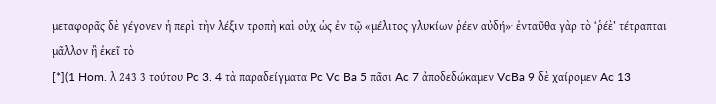μεταφορᾶς δὲ γέγονεν ἡ περὶ τὴν λέξιν τροπὴ καὶ οὐχ ὡς ἐν τῷ «μέλιτος γλυκίων ῥέεν αὐδή»· ἐνταῦθα γὰρ τὸ ‘ῥέὲ’ τέτραπται μᾶλλον ἢ ἐκεῖ τὸ
[*](1 Hom. λ 243 3 τούτου Pc 3. 4 τὰ παραδείγματα Pc Vc Ba 5 πᾶσι Ac 7 ἀποδεδώκαμεν VcBa 9 δὲ χαίρομεν Ac 13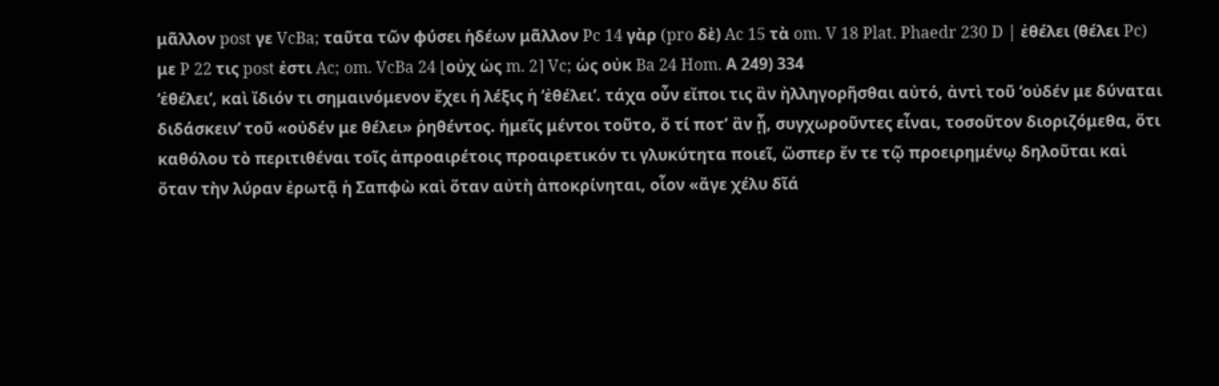μᾶλλον post γε VcBa; ταῦτα τῶν φύσει ἡδέων μᾶλλον Pc 14 γὰρ (pro δὲ) Ac 15 τὰ om. V 18 Plat. Phaedr 230 D | ἐθέλει (θέλει Pc) με P 22 τις post ἐστι Ac; om. VcBa 24 ⌊οὐχ ὡς m. 2⌉ Vc; ὡς οὐκ Ba 24 Hom. Α 249) 334
‘ἐθέλει’, καὶ ἴδιόν τι σημαινόμενον ἔχει ἡ λέξις ἡ ‘ἐθέλει’. τάχα οὖν εἴποι τις ἂν ἠλληγορῆσθαι αὐτό, ἀντὶ τοῦ ‘οὐδέν με δύναται διδάσκειν’ τοῦ «οὐδέν με θέλει» ῥηθέντος. ἡμεῖς μέντοι τοῦτο, ὅ τί ποτʼ ἂν ᾖ, συγχωροῦντες εἶναι, τοσοῦτον διοριζόμεθα, ὅτι καθόλου τὸ περιτιθέναι τοῖς ἀπροαιρέτοις προαιρετικόν τι γλυκύτητα ποιεῖ, ὥσπερ ἔν τε τῷ προειρημένῳ δηλοῦται καὶ ὅταν τὴν λύραν ἐρωτᾷ ἡ Σαπφὼ καὶ ὅταν αὐτὴ ἀποκρίνηται, οἷον «ἄγε χέλυ δῖά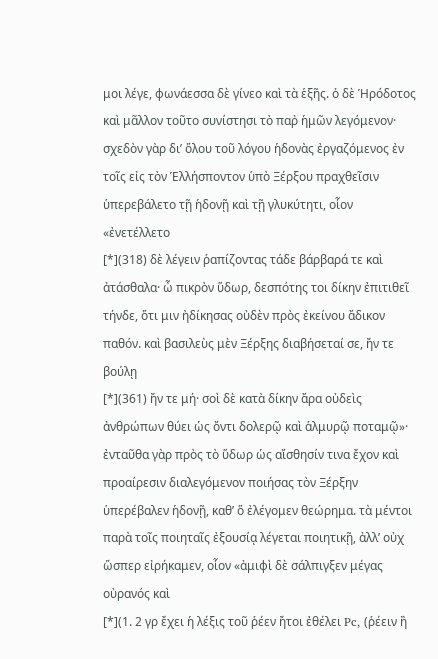μοι λέγε, φωνάεσσα δὲ γίνεο καὶ τὰ ἑξῆς. ὁ δὲ Ἡρόδοτος καὶ μᾶλλον τοῦτο συνίστησι τὸ παῤ ἡμῶν λεγόμενον· σχεδὸν γὰρ διʼ ὅλου τοῦ λόγου ἡδονὰς ἐργαζόμενος ἐν τοῖς εἰς τὸν Ἑλλήσποντον ὑπὸ Ξέρξου πραχθεῖσιν ὑπερεβάλετο τῇ ἡδονῇ καὶ τῇ γλυκύτητι, οἷον «ἐνετέλλετο
[*](318) δὲ λέγειν ῥαπίζοντας τάδε βάρβαρά τε καὶ ἀτάσθαλα· ὦ πικρὸν ὕδωρ, δεσπότης τοι δίκην ἐπιτιθεῖ τήνδε, ὅτι μιν ἠδίκησας οὐδὲν πρὸς ἐκείνου ἄδικον παθόν. καὶ βασιλεὺς μὲν Ξέρξης διαβήσεταί σε, ἤν τε βούλῃ
[*](361) ἤν τε μή· σοὶ δὲ κατὰ δίκην ἄρα οὐδεὶς ἀνθρώπων θύει ὡς ὄντι δολερῷ καὶ ἁλμυρῷ ποταμῷ»· ἐνταῦθα γὰρ πρὸς τὸ ὕδωρ ὡς αἴσθησίν τινα ἔχον καὶ προαίρεσιν διαλεγόμενον ποιήσας τὸν Ξέρξην ὑπερέβαλεν ἡδονῇ, καθʼ ὅ ἐλέγομεν θεώρημα. τὰ μέντοι παρὰ τοῖς ποιηταῖς ἐξουσίᾳ λέγεται ποιητικῇ, ἀλλʼ οὐχ ὥσπερ εἰρήκαμεν, οἷον «ἀμιφὶ δὲ σάλπιγξεν μέγας οὐρανός καὶ
[*](1. 2 γρ ἔχει ἡ λέξις τοῦ ῥέεν ἤτοι ἐθέλει Pc, (ῥέειν ἢ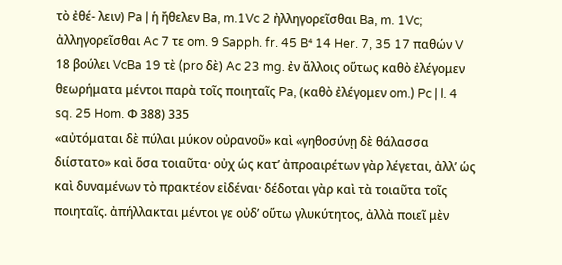τὸ ἐθέ- λειν) Pa | ἡ ἤθελεν Ba, m.1Vc 2 ἠλληγορεῖσθαι Ba, m. 1Vc; ἀλληγορεῖσθαι Ac 7 τε om. 9 Sapph. fr. 45 B⁴ 14 Her. 7, 35 17 παθών V 18 βούλει VcBa 19 τὲ (pro δὲ) Ac 23 mg. ἐν ἄλλοις οὕτως καθὸ ἐλέγομεν θεωρήματα μέντοι παρὰ τοῖς ποιηταῖς Pa, (καθὸ ἐλέγομεν om.) Pc | l. 4 sq. 25 Hom. Φ 388) 335
«αὐτόμαται δὲ πύλαι μύκον οὐρανοῦ» καὶ «γηθοσύνῃ δὲ θάλασσα διίστατο» καὶ ὅσα τοιαῦτα· οὐχ ὡς κατʼ ἀπροαιρέτων γὰρ λέγεται, ἀλλʼ ὡς καὶ δυναμένων τὸ πρακτέον εἰδέναι· δέδοται γὰρ καὶ τὰ τοιαῦτα τοῖς ποιηταῖς. ἀπήλλακται μέντοι γε οὐδʼ οὕτω γλυκύτητος, ἀλλὰ ποιεῖ μὲν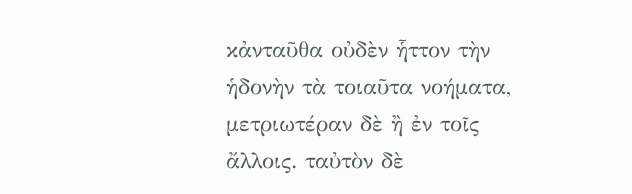κἀνταῦθα οὐδὲν ἧττον τὴν ἡδονὴν τὰ τοιαῦτα νοήματα, μετριωτέραν δὲ ἢ ἐν τοῖς ἄλλοις. ταὐτὸν δὲ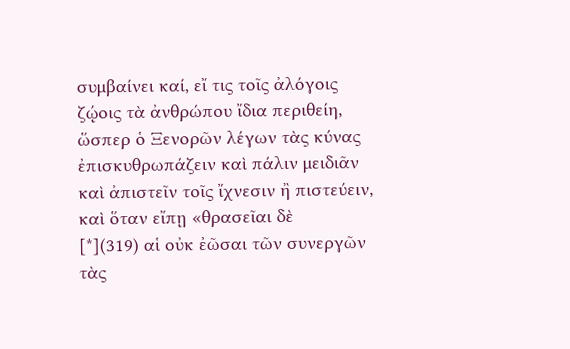συμβαίνει καί, εἴ τις τοῖς ἀλόγοις ζῴοις τὰ ἀνθρώπου ἴδια περιθείη, ὥσπερ ὁ Ξενορῶν λέγων τὰς κύνας ἐπισκυθρωπάζειν καὶ πάλιν μειδιᾶν καὶ ἀπιστεῖν τοῖς ἴχνεσιν ἢ πιστεύειν, καὶ ὅταν εἴπῃ «θρασεῖαι δὲ
[*](319) αἱ οὐκ ἐῶσαι τῶν συνεργῶν τὰς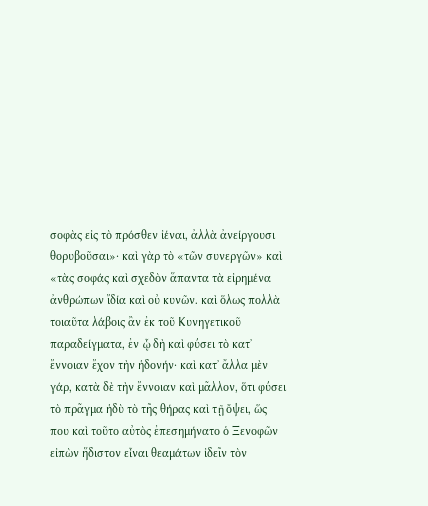σοφὰς εἰς τὸ πρόσθεν ἰέναι, ἀλλὰ ἀνείργουσι θορυβοῦσαι»· καὶ γὰρ τὸ «τῶν συνεργῶν» καὶ «τὰς σοφάς καὶ σχεδὸν ἅπαντα τὰ εἰρημένα ἀνθρώπων ἴδία καὶ οὐ κυνῶν. καὶ ὅλως πολλὰ τοιαῦτα λάβοις ἂν ἐκ τοῦ Κυνηγετικοῦ παραδείγματα, ἐν ᾧ δὴ καὶ φύσει τὸ κατʼ ἔννοιαν ἔχον τὴν ἡδονήν· καὶ κατʼ ἄλλα μὲν γάρ, κατὰ δὲ τὴν ἔννοιαν καὶ μᾶλλον, ὅτι φύσει τὸ πρᾶγμα ἡδὺ τὸ τῆς θήρας καὶ τῇ ὄψει, ὥς που καὶ τοῦτο αὐτὸς ἐπεσημήνατο ὁ Ξενοφῶν εἰπὼν ἥδιστον εἶναι θεαμάτων ἰδεῖν τὸν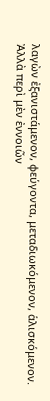λαγὼν ἐξανιστάμενον, φεύγοντα, μεταδιωκόμενον, ἁλισκόμενον. Ἀλλὰ περὶ μὲν ἐννοιῶν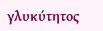γλυκύτητος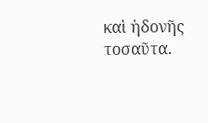καὶ ἡδονῆς τοσαῦτα.